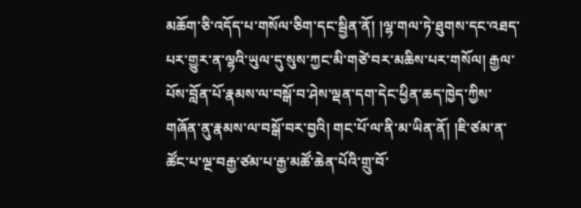མཆོག་ཅི་འདོད་པ་གསོལ་ཅིག་དང་སྦྱིན་ནོ། །ལྷ་གལ་ཏེ་ཐུགས་དང་འཐད་པར་གྱུར་ན་ལྷའི་ཡུལ་དུ་སུས་ཀྱང་མི་གཙེ་བར་མཆིས་པར་གསོལ། རྒྱལ་པོས་བློན་པོ་རྣམས་ལ་བསྒོ་བ་ཤེས་ལྡན་དག་དེང་ཕྱིན་ཆད་ཁྱེད་ཀྱིས་གཞོན་ནུ་རྣམས་ལ་བསྒོ་བར་བྱའི། གང་པོ་ལ་ནི་མ་ཡིན་ནོ། །ཇི་ཙམ་ན་ཚོང་པ་ལྔ་བརྒྱ་ཙམ་པ་རྒྱ་མཚོ་ཆེན་པོའི་གྲུ་བོ་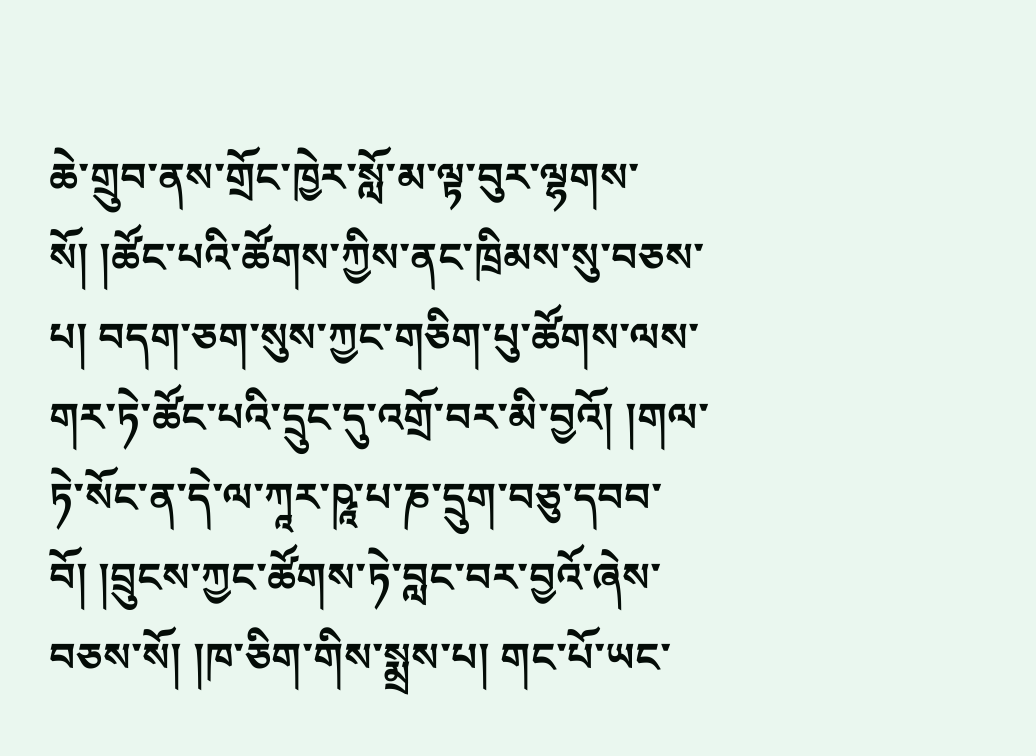ཆེ་གྲུབ་ནས་གྲོང་ཁྱེར་སློ་མ་ལྟ་བུར་ལྷགས་སོ། །ཚོང་པའི་ཚོགས་ཀྱིས་ནང་ཁྲིམས་སུ་བཅས་པ། བདག་ཅག་སུས་ཀྱང་གཅིག་པུ་ཚོགས་ལས་གར་ཏེ་ཚོང་པའི་དྲུང་དུ་འགྲོ་བར་མི་བྱའོ། །གལ་ཏེ་སོང་ན་དེ་ལ་ཀཱར་ཥཱ་པ་ཎ་དྲུག་བཅུ་དབབ་བོ། །བྲུངས་ཀྱང་ཚོགས་ཏེ་བླང་བར་བྱའོ་ཞེས་བཅས་སོ། །ཁ་ཅིག་གིས་སྨྲས་པ། གང་པོ་ཡང་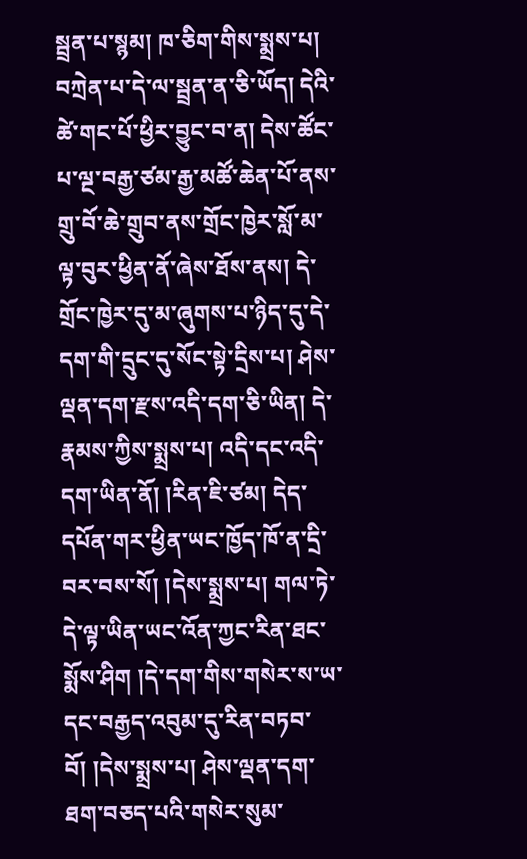སྦྲན་པ་སྙམ། ཁ་ཅིག་གིས་སྨྲས་པ། བཀྲེན་པ་དེ་ལ་སྦྲན་ན་ཅི་ཡོད། དེའི་ཚེ་གང་པོ་ཕྱིར་བྱུང་བ་ན། དེས་ཚོང་པ་ལྔ་བརྒྱ་ཙམ་རྒྱ་མཚོ་ཆེན་པོ་ནས་གྲུ་བོ་ཆེ་གྲུབ་ནས་གྲོང་ཁྱེར་སློ་མ་ལྟ་བུར་ཕྱིན་ནོ་ཞེས་ཐོས་ནས། དེ་གྲོང་ཁྱེར་དུ་མ་ཞུགས་པ་ཉིད་དུ་དེ་དག་གི་དྲུང་དུ་སོང་སྟེ་དྲིས་པ། ཤེས་ལྡན་དག་རྫས་འདི་དག་ཅི་ཡིན། དེ་རྣམས་ཀྱིས་སྨྲས་པ། འདི་དང་འདི་དག་ཡིན་ནོ། །རིན་ཇི་ཙམ། དེད་དཔོན་གར་ཕྱིན་ཡང་ཁྱོད་ཁོ་ན་དྲི་བར་བས་སོ། །དེས་སྨྲས་པ། གལ་ཏེ་དེ་ལྟ་ཡིན་ཡང་འོན་ཀྱང་རིན་ཐང་སྨོས་ཤིག །དེ་དག་གིས་གསེར་ས་ཡ་དང་བརྒྱད་འབུམ་དུ་རིན་བཏབ་བོ། །དེས་སྨྲས་པ། ཤེས་ལྡན་དག་ཐག་བཅད་པའི་གསེར་སུམ་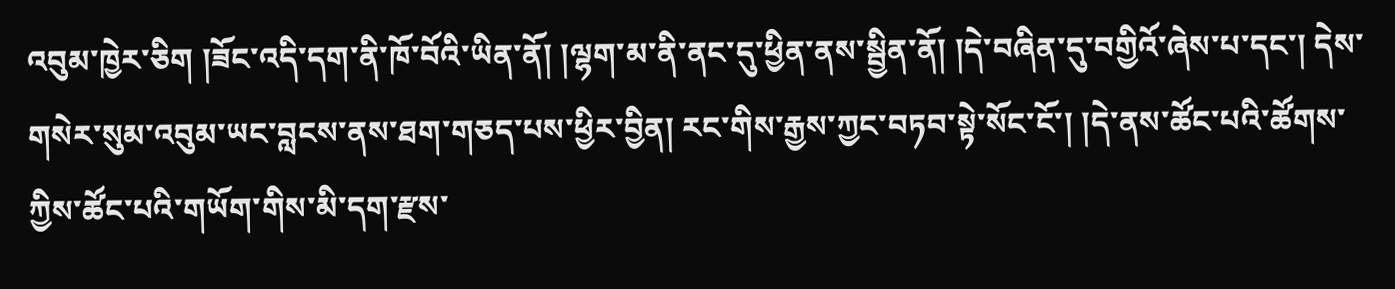འབུམ་ཁྱེར་ཅིག །ཟོང་འདི་དག་ནི་ཁོ་བོའི་ཡིན་ནོ། །ལྷག་མ་ནི་ནང་དུ་ཕྱིན་ནས་སྦྱིན་ནོ། །དེ་བཞིན་དུ་བགྱིའོ་ཞེས་པ་དང་། དེས་གསེར་སུམ་འབུམ་ཡང་བླངས་ནས་ཐག་གཅད་པས་ཕྱིར་བྱིན། རང་གིས་རྒྱས་ཀྱང་བཏབ་སྟེ་སོང་ངོ་། །དེ་ནས་ཚོང་པའི་ཚོགས་ཀྱིས་ཚོང་པའི་གཡོག་གིས་མི་དག་རྫས་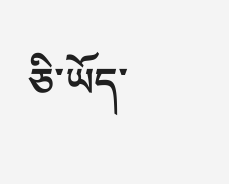ཅི་ཡོད་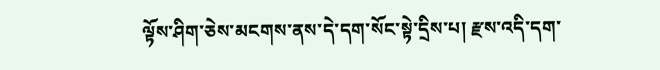ལྟོས་ཤིག་ཅེས་མངགས་ནས་དེ་དག་སོང་སྟེ་དྲིས་པ། རྫས་འདི་དག་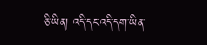ཅི་ཡིན། འདི་དང་འདི་དག་ཡིན་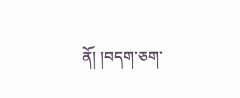ནོ། །བདག་ཅག་